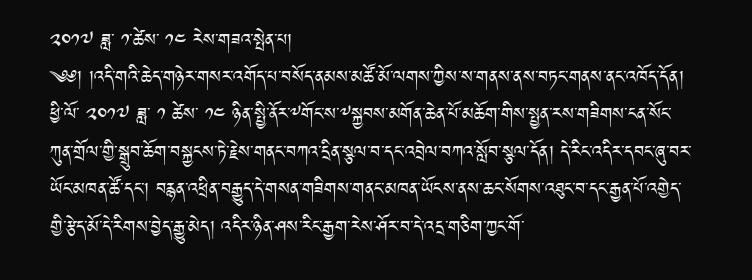༢༠༡༧ ཟླ་ ༡་ཚེས་ ༡༤ རེས་གཟའ་སྤེན་པ།
༄༅། །འདི་གའི་ཆེད་གཉེར་གསར་འགོད་པ་བསོད་ནམས་མཚོ་མོ་ལགས་ཀྱིས་ས་གནས་ནས་བཏང་གནས་ནང་འཁོད་དོན། ཕྱི་ལོ་ ༢༠༡༧ ཟླ་ ༡ ཚེས་ ༡༤ ཉིན་སྤྱི་ནོར་༸གོང་ས་༸སྐྱབས་མགོན་ཆེན་པོ་མཆོག་གིས་སྤྱན་རས་གཟིགས་ངན་སོང་ཀུན་གྲོལ་གྱི་སྒྲུབ་ཆོག་བསྐྱངས་ཏེ་རྗེས་གནང་བཀའ་དྲིན་སྩལ་བ་དང་འབྲེལ་བཀའ་སློབ་སྩལ་དོན། དེ་རིང་འདིར་དབང་ཞུ་བར་ཡོང་མཁན་ཚོ་དང་། བརྙན་འཕྲིན་བརྒྱུད་དེ་གསན་གཟིགས་གནང་མཁན་ཡོངས་ནས་ཆང་སོགས་འཐུང་བ་དང་རྒྱན་པོ་འགྱེད་གྱི་རྩེད་མོ་དེ་རིགས་བྱེད་རྒྱུ་མེད། འདིར་ཉིན་ཤས་རིང་རྒྱག་རེས་ཤོར་བ་དེ་འདྲ་གཅིག་ཀྱང་གོ་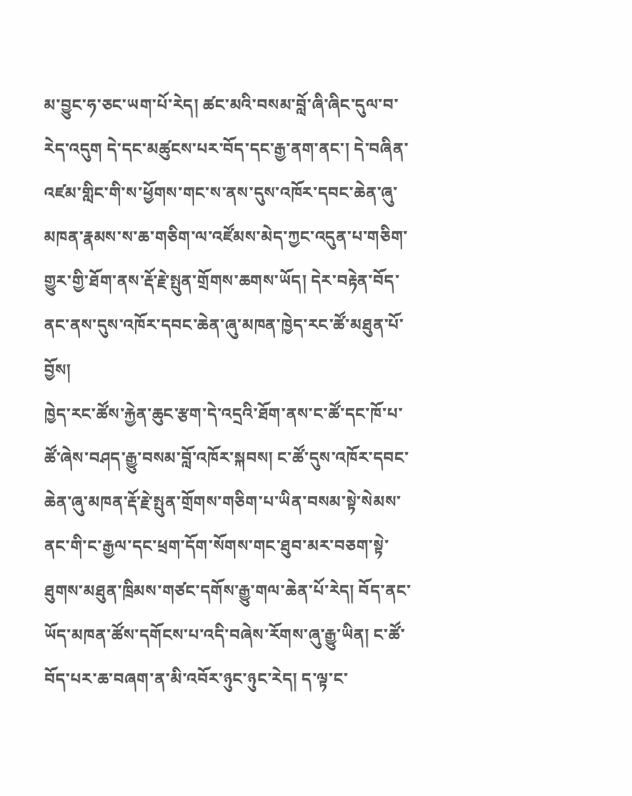མ་བྱུང་ཧ་ཅང་ཡག་པོ་རེད། ཚང་མའི་བསམ་བློ་ཞི་ཞིང་དུལ་བ་རེད་འདུག དེ་དང་མཚུངས་པར་བོད་དང་རྒྱ་ནག་ནང་། དེ་བཞིན་འཛམ་གླིང་གི་ས་ཕྱོགས་གང་ས་ནས་དུས་འཁོར་དབང་ཆེན་ཞུ་མཁན་རྣམས་ས་ཆ་གཅིག་ལ་འཛོམས་མེད་ཀྱང་འདུན་པ་གཅིག་གྱུར་གྱི་ཐོག་ནས་རྡོ་རྗེ་སྤུན་གྲོགས་ཆགས་ཡོད། དེར་བརྟེན་བོད་ནང་ནས་དུས་འཁོར་དབང་ཆེན་ཞུ་མཁན་ཁྱེད་རང་ཚོ་མཐུན་པོ་བྱོས།
ཁྱེད་རང་ཚོས་རྐྱེན་ཆུང་རྩག་དེ་འདྲའི་ཐོག་ནས་ང་ཚོ་དང་ཁོ་པ་ཚོ་ཞེས་བཤད་རྒྱུ་བསམ་བློ་འཁོར་སྐབས། ང་ཚོ་དུས་འཁོར་དབང་ཆེན་ཞུ་མཁན་རྡོ་རྗེ་སྤུན་གྲོགས་གཅིག་པ་ཡིན་བསམ་སྟེ་སེམས་ནང་གི་ང་རྒྱལ་དང་ཕྲག་དོག་སོགས་གང་ཐུབ་མར་བཅག་སྟེ་ཐུགས་མཐུན་ཁྲིམས་གཙང་དགོས་རྒྱུ་གལ་ཆེན་པོ་རེད། བོད་ནང་ཡོད་མཁན་ཚོས་དགོངས་པ་འདི་བཞེས་རོགས་ཞུ་རྒྱུ་ཡིན། ང་ཚོ་བོད་པར་ཆ་བཞག་ན་མི་འབོར་ཉུང་ཉུང་རེད། ད་ལྟ་ང་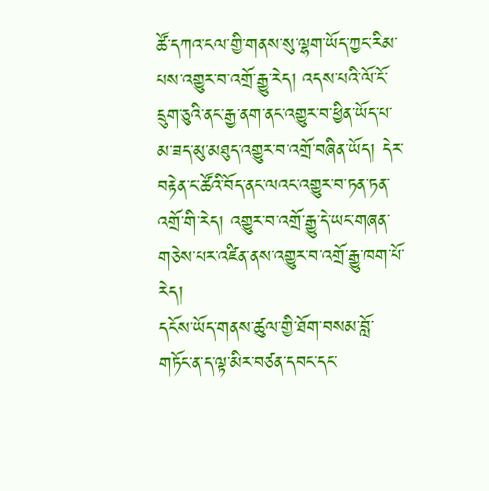ཚོ་དཀའ་ངལ་གྱི་གནས་སུ་ལྷག་ཡོད་ཀྱང་རིམ་པས་འགྱུར་བ་འགྲོ་རྒྱུ་རེད། འདས་པའི་ལོ་ངོ་དྲུག་ཅུའི་ནང་རྒྱ་ནག་ནང་འགྱུར་བ་ཕྱིན་ཡོད་པ་མ་ཟད་མུ་མཐུད་འགྱུར་བ་འགྲོ་བཞིན་ཡོད། དེར་བརྟེན་ང་ཚོའི་བོད་ནང་ལའང་འགྱུར་བ་ཏན་ཏན་འགྲོ་གི་རེད། འགྱུར་བ་འགྲོ་རྒྱུ་དེ་ཡང་གཞན་གཅེས་པར་འཛིན་ནས་འགྱུར་བ་འགྲོ་རྒྱུ་ཁག་པོ་རེད།
དངོས་ཡོད་གནས་ཚུལ་གྱི་ཐོག་བསམ་བློ་གཏོང་ན་ད་ལྟ་མིར་བཙན་དབང་དང་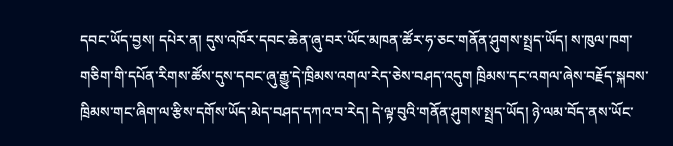དབང་ཡོད་བྱས། དཔེར་ན། དུས་འཁོར་དབང་ཆེན་ཞུ་བར་ཡོང་མཁན་ཚོར་ཧ་ཅང་གནོན་ཤུགས་སྤྲད་ཡོད། ས་ཁུལ་ཁག་གཅིག་གི་དཔོན་རིགས་ཚོས་དུས་དབང་ཞུ་རྒྱུ་དེ་ཁྲིམས་འགལ་རེད་ཅེས་བཤད་འདུག ཁྲིམས་དང་འགལ་ཞེས་བརྗོད་སྐབས་ཁྲིམས་གང་ཞིག་ལ་རྩིས་དགོས་ཡོད་མེད་བཤད་དཀའ་བ་རེད། དེ་ལྟ་བུའི་གནོན་ཤུགས་སྤྲད་ཡོད། ཉེ་ལམ་བོད་ནས་ཡོང་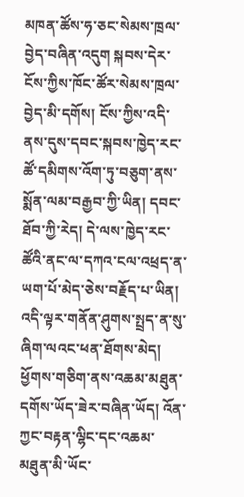མཁན་ཚོས་ཧ་ཅང་སེམས་ཁྲལ་བྱེད་བཞིན་འདུག སྐབས་དེར་ངོས་ཀྱིས་ཁོང་ཚོར་སེམས་ཁྲལ་བྱེད་མི་དགོས། ངོས་ཀྱིས་འདི་ནས་དུས་དབང་སྐབས་ཁྱེད་རང་ཚོ་དམིགས་འོག་ཏུ་བཅུག་ནས་སྨོན་ལམ་བརྒྱབ་ཀྱི་ཡིན། དབང་ཐོབ་ཀྱི་རེད། དེ་ལས་ཁྱེད་རང་ཚོའི་ནང་ལ་དཀའ་ངལ་འཕྲད་ན་ཡག་པོ་མེད་ཅེས་བརྗོད་པ་ཡིན། འདི་ལྟར་གནོན་ཤུགས་སྤྲད་ན་སུ་ཞིག་ལའང་ཕན་ཐོགས་མེད། ཕྱོགས་གཅིག་ནས་འཆམ་མཐུན་དགོས་ཡོད་ཟེར་བཞིན་ཡོད། འོན་ཀྱང་བརྟན་ལྷིང་དང་འཆམ་མཐུན་མི་ཡོང་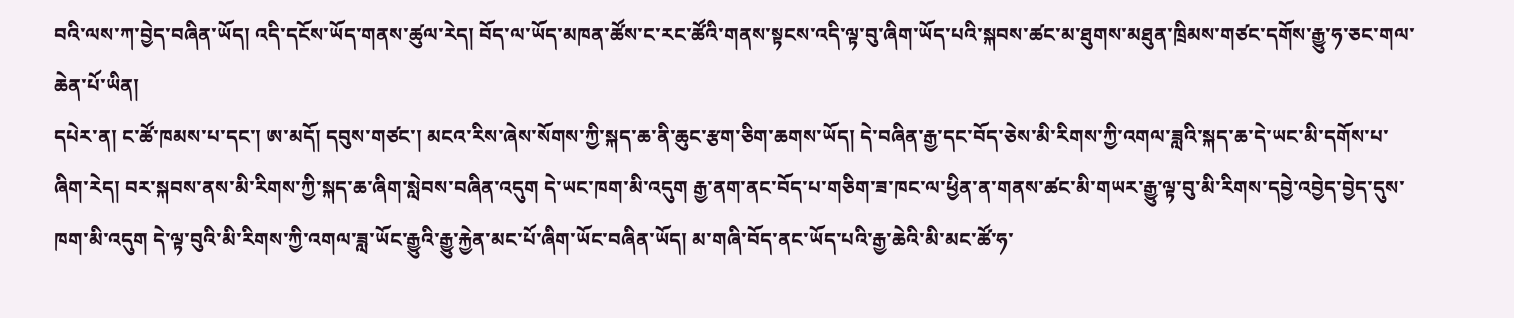བའི་ལས་ཀ་བྱེད་བཞིན་ཡོད། འདི་དངོས་ཡོད་གནས་ཚུལ་རེད། བོད་ལ་ཡོད་མཁན་ཚོས་ང་རང་ཚོའི་གནས་སྟངས་འདི་ལྟ་བུ་ཞིག་ཡོད་པའི་སྐབས་ཚང་མ་ཐུགས་མཐུན་ཁྲིམས་གཙང་དགོས་རྒྱུ་ཧ་ཅང་གལ་ཆེན་པོ་ཡིན།
དཔེར་ན། ང་ཚོ་ཁམས་པ་དང་། ཨ་མདོ། དབུས་གཙང་། མངའ་རིས་ཞེས་སོགས་ཀྱི་སྐད་ཆ་ནི་ཆུང་རྩག་ཅིག་ཆགས་ཡོད། དེ་བཞིན་རྒྱ་དང་བོད་ཅེས་མི་རིགས་ཀྱི་འགལ་ཟླའི་སྐད་ཆ་དེ་ཡང་མི་དགོས་པ་ཞིག་རེད། བར་སྐབས་ནས་མི་རིགས་ཀྱི་སྐད་ཆ་ཞིག་སླེབས་བཞིན་འདུག དེ་ཡང་ཁག་མི་འདུག རྒྱ་ནག་ནང་བོད་པ་གཅིག་ཟ་ཁང་ལ་ཕྱིན་ན་གནས་ཚང་མི་གཡར་རྒྱུ་ལྟ་བུ་མི་རིགས་དབྱེ་འབྱེད་བྱེད་དུས་ཁག་མི་འདུག དེ་ལྟ་བུའི་མི་རིགས་ཀྱི་འགལ་ཟླ་ཡོང་རྒྱུའི་རྒྱུ་རྐྱེན་མང་པོ་ཞིག་ཡོང་བཞིན་ཡོད། མ་གཞི་བོད་ནང་ཡོད་པའི་རྒྱ་ཆེའི་མི་མང་ཚོ་ཧ་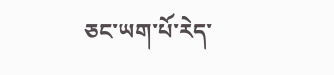ཅང་ཡག་པོ་རེད་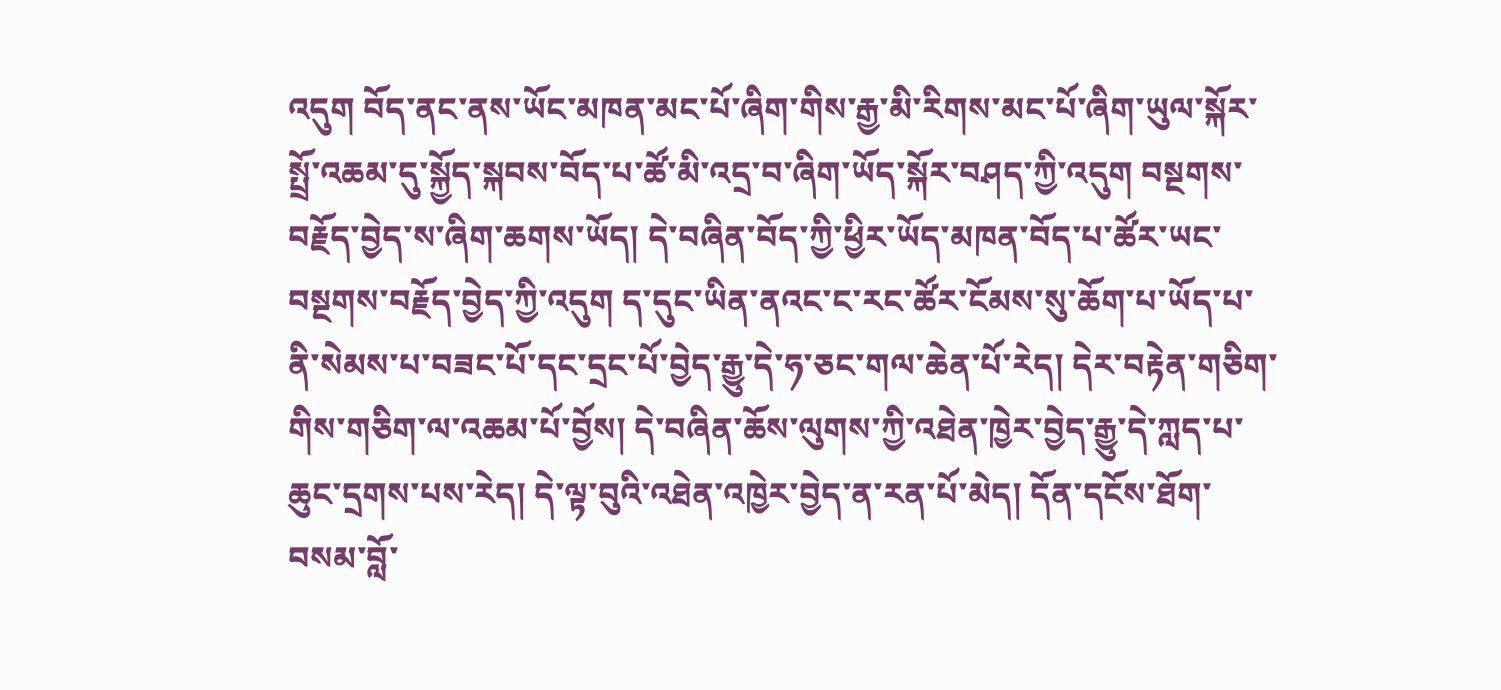འདུག བོད་ནང་ནས་ཡོང་མཁན་མང་པོ་ཞིག་གིས་རྒྱ་མི་རིགས་མང་པོ་ཞིག་ཡུལ་སྐོར་སྤྲོ་འཆམ་དུ་སྐྱོད་སྐབས་བོད་པ་ཚོ་མི་འདྲ་བ་ཞིག་ཡོད་སྐོར་བཤད་ཀྱི་འདུག བསྔགས་བརྗོད་བྱེད་ས་ཞིག་ཆགས་ཡོད། དེ་བཞིན་བོད་ཀྱི་ཕྱིར་ཡོད་མཁན་བོད་པ་ཚོར་ཡང་བསྔགས་བརྗོད་བྱེད་ཀྱི་འདུག ད་དུང་ཡིན་ནའང་ང་རང་ཚོར་ངོམས་སུ་ཆོག་པ་ཡོད་པ་ནི་སེམས་པ་བཟང་པོ་དང་དྲང་པོ་བྱེད་རྒྱུ་དེ་ཧ་ཅང་གལ་ཆེན་པོ་རེད། དེར་བརྟེན་གཅིག་གིས་གཅིག་ལ་འཆམ་པོ་བྱོས། དེ་བཞིན་ཆོས་ལུགས་ཀྱི་འཐེན་ཁྱེར་བྱེད་རྒྱུ་དེ་ཀླད་པ་ཆུང་དྲགས་པས་རེད། དེ་ལྟ་བུའི་འཐེན་འཁྱེར་བྱེད་ན་རན་པོ་མེད། དོན་དངོས་ཐོག་བསམ་བློ་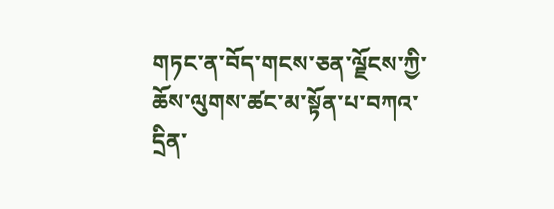གཏང་ན་བོད་གངས་ཅན་ལྗོངས་ཀྱི་ཆོས་ལུགས་ཚང་མ་སྟོན་པ་བཀའ་དྲིན་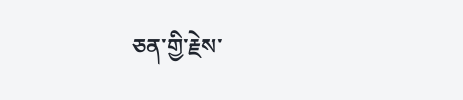ཅན་གྱི་རྗེས་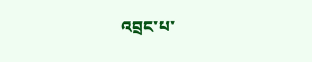འབྲང་པ་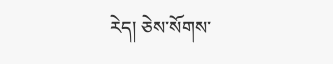རེད། ཅེས་སོགས་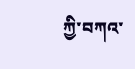ཀྱི་བཀའ་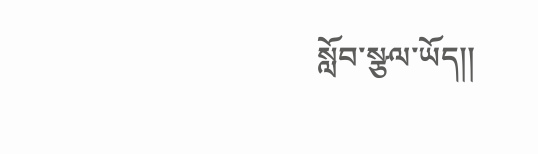སློབ་སྩལ་ཡོད།།